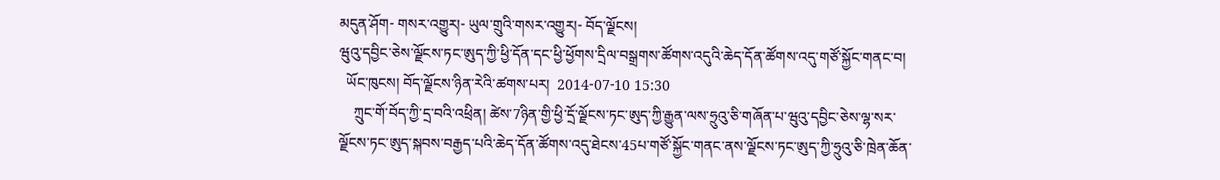མདུན་ཤོག- གསར་འགྱུར།- ཡུལ་གྲུའི་གསར་འགྱུར།- བོད་ལྗོངས།
ཝུའུ་དབྱིང་ཅེས་ལྗོངས་ཏང་ཨུད་ཀྱི་ཕྱི་དོན་དང་ཕྱི་ཕྱོགས་དྲིལ་བསྒྲགས་ཚོགས་འདུའི་ཆེད་དོན་ཚོགས་འདུ་གཙོ་སྐྱོང་གནང་བ།
  ཡོང་ཁུངས། བོད་ལྗོངས་ཉིན་རེའི་ཚགས་པར།  2014-07-10 15:30
    ཀྲུང་གོ་བོད་ཀྱི་དྲ་བའི་འཕྲིན། ཚེས་7ཉིན་གྱི་ཕྱི་དྲོ་ལྗོངས་ཏང་ཨུད་ཀྱི་རྒྱུན་ལས་ཧྲུའུ་ཅི་གཞོན་པ་ཝུའུ་དབྱིང་ཅེས་ལྷ་སར་ལྗོངས་ཏང་ཨུད་སྐབས་བརྒྱད་པའི་ཆེད་དོན་ཚོགས་འདུ་ཐེངས་45པ་གཙོ་སྐྱོང་གནང་ནས་ལྗོངས་ཏང་ཨུད་ཀྱི་ཧྲུའུ་ཅི་ཁྲེན་ཆོན་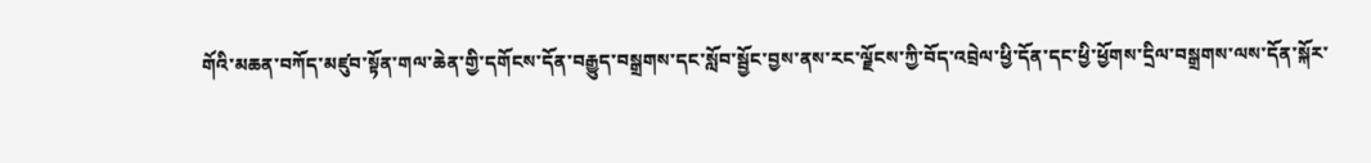གོའི་མཆན་བཀོད་མཛུབ་སྟོན་གལ་ཆེན་གྱི་དགོངས་དོན་བརྒྱུད་བསྒྲགས་དང་སློབ་སྦྱོང་བྱས་ནས་རང་ལྗོངས་ཀྱི་བོད་འབྲེལ་ཕྱི་དོན་དང་ཕྱི་ཕྱོགས་དྲིལ་བསྒྲགས་ལས་དོན་སྐོར་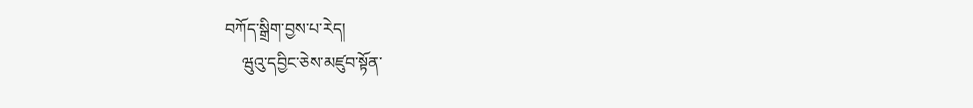བཀོད་སྒྲིག་བྱས་པ་རེད།
    ཝུའུ་དབྱིང་ཅེས་མཛུབ་སྟོན་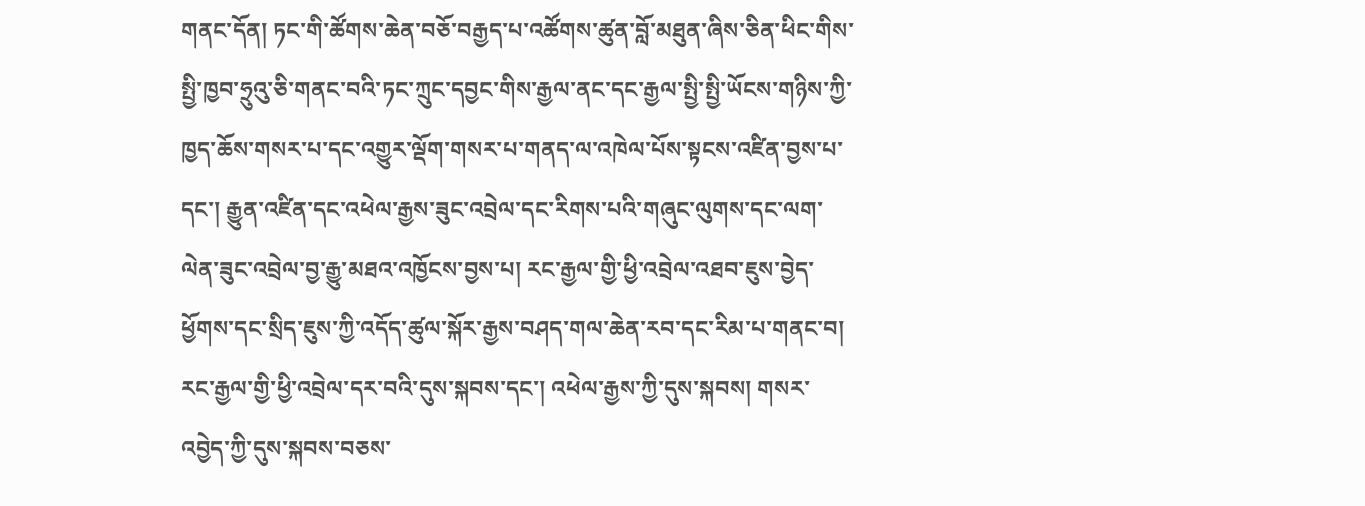གནང་དོན། ཏང་གི་ཚོགས་ཆེན་བཅོ་བརྒྱད་པ་འཚོགས་ཚུན་བློ་མཐུན་ཞིས་ཅིན་ཕིང་གིས་སྤྱི་ཁྱབ་ཧྲུའུ་ཅི་གནང་བའི་ཏང་ཀྲུང་དབྱང་གིས་རྒྱལ་ནང་དང་རྒྱལ་སྤྱི་སྤྱི་ཡོངས་གཉིས་ཀྱི་ཁྱད་ཆོས་གསར་པ་དང་འགྱུར་ལྡོག་གསར་པ་གནད་ལ་འཁེལ་པོས་སྟངས་འཛིན་བྱས་པ་དང་། རྒྱུན་འཛིན་དང་འཕེལ་རྒྱས་ཟུང་འབྲེལ་དང་རིགས་པའི་གཞུང་ལུགས་དང་ལག་ལེན་ཟུང་འབྲེལ་བྱ་རྒྱུ་མཐའ་འཁྱོངས་བྱས་པ། རང་རྒྱལ་གྱི་ཕྱི་འབྲེལ་འཐབ་ཇུས་བྱེད་ཕྱོགས་དང་སྲིད་ཇུས་ཀྱི་འདོད་ཚུལ་སྐོར་རྒྱས་བཤད་གལ་ཆེན་རབ་དང་རིམ་པ་གནང་བ། རང་རྒྱལ་གྱི་ཕྱི་འབྲེལ་དར་བའི་དུས་སྐབས་དང་། འཕེལ་རྒྱས་ཀྱི་དུས་སྐབས། གསར་འབྱེད་ཀྱི་དུས་སྐབས་བཅས་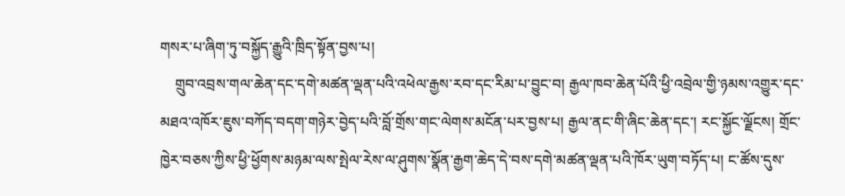གསར་པ་ཞིག་ཏུ་བསྐྱོད་རྒྱུའི་ཁྲིད་སྟོན་བྱས་པ།
    གྲུབ་འབྲས་གལ་ཆེན་དང་དགེ་མཚན་ལྡན་པའི་འཕེལ་རྒྱས་རབ་དང་རིམ་པ་བྱུང་བ། རྒྱལ་ཁབ་ཆེན་པོའི་ཕྱི་འབྲེལ་གྱི་ཉམས་འགྱུར་དང་མཐའ་འཁོར་ཇུས་བཀོད་བདག་གཉེར་བྱེད་པའི་བློ་གྲོས་གང་ལེགས་མངོན་པར་བྱས་པ། རྒྱལ་ནང་གི་ཞིང་ཆེན་དང་། རང་སྐྱོང་ལྗོངས། གྲོང་ཁྱེར་བཅས་ཀྱིས་ཕྱི་ཕྱོགས་མཉམ་ལས་སྤེལ་རེས་ལ་ཤུགས་སྣོན་རྒྱག་ཆེད་དེ་བས་དགེ་མཚན་ལྡན་པའི་ཁོར་ཡུག་བཏོད་པ། ང་ཚོས་དུས་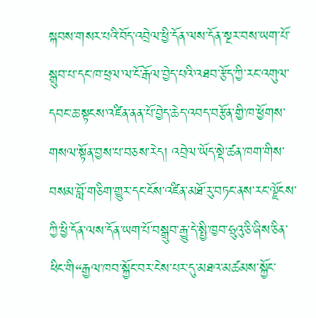སྐབས་གསར་པའི་བོད་འབྲེལ་ཕྱི་དོན་ལས་དོན་སྔར་བས་ཡག་པོ་སྒྲུབ་པ་དང་ཁ་ཕྲལ་ལ་ངོ་རྒོལ་བྱེད་པའི་འཐབ་རྩོད་ཀྱི་རང་འགུལ་དབང་ཆ་སྟངས་འཛིན་ནན་པོ་བྱེད་ཆེད་འབད་བརྩོན་གྱི་ཁ་ཕྱོགས་གསལ་སྟོན་བྱས་པ་བཅས་རེད། འབྲེལ་ཡོད་སྡེ་ཚན་ཁག་གིས་བསམ་བློ་གཅིག་གྱུར་དང་ངོས་འཛིན་མཐོ་རུ་བཏང་ནས་རང་ལྗོངས་ཀྱི་ཕྱི་དོན་ལས་དོན་ཡག་པོ་བསྒྲུབ་རྒྱུ་དེ་སྤྱི་ཁྱབ་ཧྲུའུ་ཅི་ཞིས་ཅིན་ཕིང་གི“རྒྱལ་ཁབ་སྐྱོང་བར་ངེས་པར་དུ་མཐའ་མཚམས་སྐྱོང་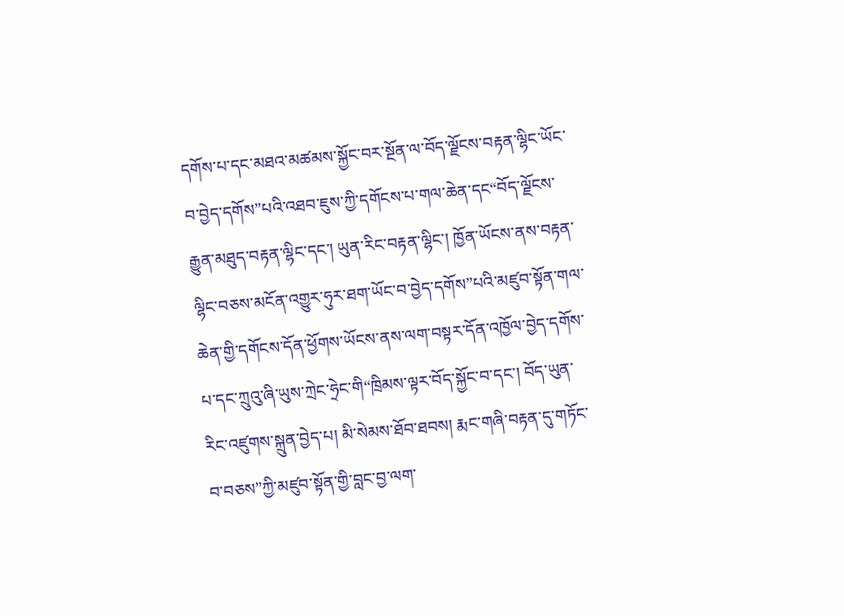དགོས་པ་དང་མཐའ་མཚམས་སྐྱོང་བར་སྔོན་ལ་བོད་ལྗོངས་བརྟན་ལྷིང་ཡོང་བ་བྱེད་དགོས”པའི་འཐབ་ཇུས་ཀྱི་དགོངས་པ་གལ་ཆེན་དང“བོད་ལྗོངས་རྒྱུན་མཐུད་བརྟན་ལྷིང་དང་། ཡུན་རིང་བརྟན་ལྷིང་། ཁྱོན་ཡོངས་ནས་བརྟན་ལྷིང་བཅས་མངོན་འགྱུར་ཧུར་ཐག་ཡོང་བ་བྱེད་དགོས”པའི་མཛུབ་སྟོན་གལ་ཆེན་གྱི་དགོངས་དོན་ཕྱོགས་ཡོངས་ནས་ལག་བསྟར་དོན་འཁྱོལ་བྱེད་དགོས་པ་དང་ཀྲུའུ་ཞི་ཡུས་ཀྲེང་ཧྲེང་གི“ཁྲིམས་ལྟར་བོད་སྐྱོང་བ་དང་། བོད་ཡུན་རིང་འཛུགས་སྐྲུན་བྱེད་པ། མི་སེམས་ཐོབ་ཐབས། རྨང་གཞི་བརྟན་དུ་གཏོང་བ་བཅས”ཀྱི་མཛུབ་སྟོན་གྱི་བླང་བྱ་ལག་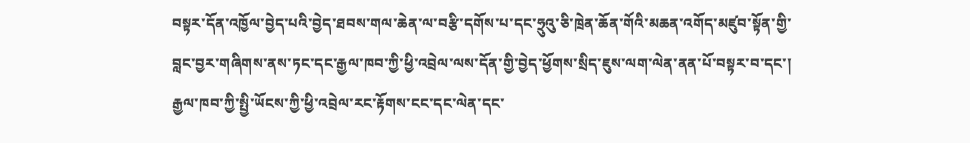བསྟར་དོན་འཁྱོལ་བྱེད་པའི་བྱེད་ཐབས་གལ་ཆེན་ལ་བརྩི་དགོས་པ་དང་ཧྲུའུ་ཅི་ཁྲེན་ཆོན་གོའི་མཆན་འགོད་མཛུབ་སྟོན་གྱི་བླང་བྱར་གཞིགས་ནས་ཏང་དང་རྒྱལ་ཁབ་ཀྱི་ཕྱི་འབྲེལ་ལས་དོན་གྱི་བྱེད་ཕྱོགས་སྲིད་ཇུས་ལག་ལེན་ནན་པོ་བསྟར་བ་དང་། རྒྱལ་ཁབ་ཀྱི་སྤྱི་ཡོངས་ཀྱི་ཕྱི་འབྲེལ་རང་རྟོགས་ངང་དང་ལེན་དང་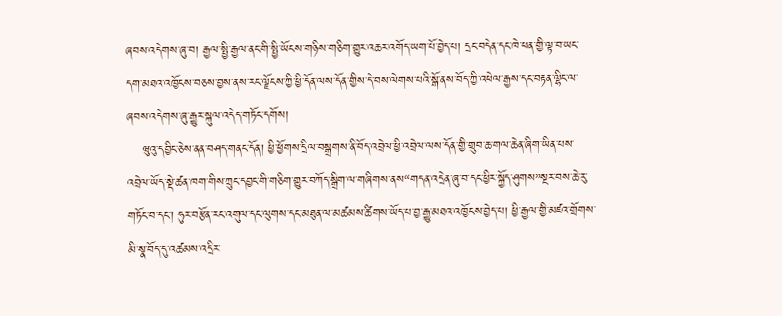ཞབས་འདེགས་ཞུ་བ། རྒྱལ་སྤྱི་རྒྱལ་ནང་གི་སྤྱི་ཡོངས་གཉིས་གཅིག་གྱུར་འཆར་འགོད་ཡག་པོ་བྱེད་པ། དྲང་བདེན་དང་ཁེ་ཕན་གྱི་ལྟ་བ་ཡང་དག་མཐའ་འཁྱོངས་བཅས་བྱས་ནས་རང་ལྗོངས་ཀྱི་ཕྱི་དོན་ལས་དོན་གྱིས་དེ་བས་ལེགས་པའི་སྒོ་ནས་བོད་ཀྱི་འཕེལ་རྒྱས་དང་བརྟན་ལྷིང་ལ་ཞབས་འདེགས་ཞུ་རྒྱུར་སྐུལ་འདེད་གཏོང་དགོས།
    ཝུའུ་དབྱིང་ཅེས་ནན་བཤད་གནང་དོན། ཕྱི་ཕྱོགས་དྲིལ་བསྒྲགས་ནི་བོད་འབྲེལ་ཕྱི་འབྲེལ་ལས་དོན་གྱི་གྲུབ་ཆ་གལ་ཆེན་ཞིག་ཡིན་པས་འབྲེལ་ཡོད་སྡེ་ཚན་ཁག་གིས་ཀྲུང་དབྱང་གི་གཅིག་གྱུར་བཀོད་སྒྲིག་ལ་གཞིགས་ནས“གདན་འདྲེན་ཞུ་བ་དང་ཕྱིར་སྐྱོད་ཤུགས”སྔར་བས་ཆེ་རུ་གཏོང་བ་དང་། ཧུར་བརྩོན་རང་འགུལ་དང་ལུགས་དང་མཐུན་ལ་མཚམས་ཚིགས་ཡོད་པ་བྱ་རྒྱུ་མཐའ་འཁྱོངས་བྱེད་པ། ཕྱི་རྒྱལ་གྱི་མཛའ་གྲོགས་མི་སྣ་བོད་དུ་འཚམས་འདྲིར་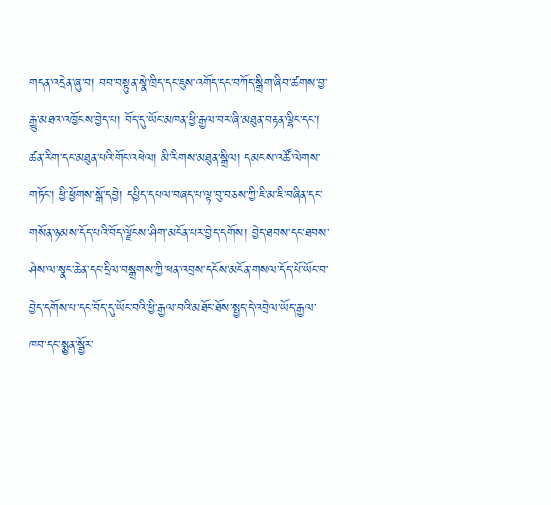གདན་འདྲེན་ཞུ་བ། བབ་བསྟུན་སྣེ་ཁྲིད་དང་ཇུས་འགོད་དང་བཀོད་སྒྲིག་ཞིབ་ཚགས་བྱ་རྒྱུ་མཐའ་འཁྱོངས་བྱེད་པ། བོད་དུ་ཡོང་མཁན་ཕྱི་རྒྱལ་བར་ཞི་མཐུན་བརྟན་ལྷིང་དང་། ཚན་རིག་དང་མཐུན་པའི་གོང་འཕེལ། མི་རིགས་མཐུན་སྒྲིལ། དམངས་འཚོ་ལེགས་གཏོང་། ཕྱི་ཕྱོགས་སྒོ་དབྱེ། དཔྱིད་དཔལ་བཞད་པ་ལྟ་བུ་བཅས་ཀྱི་ཇི་མ་ཇི་བཞིན་དང་གསོན་ཉམས་དོད་པའི་བོད་ལྗོངས་ཤིག་མངོན་པར་བྱེད་དགོས། བྱེད་ཐབས་དང་ཐབས་ཤེས་ལ་སྣང་ཆེན་དང་དྲིལ་བསྒྲགས་ཀྱི་ཕན་འབྲས་དངོས་མངོན་གསལ་དོད་པོ་ཡོང་བ་བྱེད་དགོས་པ་དང་བོད་དུ་ཡོང་བའི་ཕྱི་རྒྱལ་བའི་མཐོང་ཐོས་སྤྱད་དེ་འབྲེལ་ཡོད་རྒྱལ་ཁབ་དང་སྨྱན་སྦྱོར་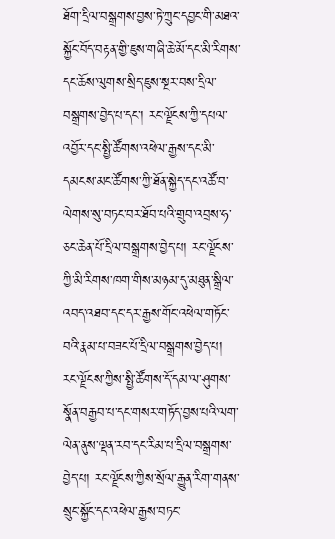ཐོག་དྲིལ་བསྒྲགས་བྱས་ཏེ་ཀྲུང་དབྱང་གི་མཐའ་སྐྱོང་བོད་བརྟན་གྱི་ཇུས་གཞི་ཆེ་མོ་དང་མི་རིགས་དང་ཆོས་ལུགས་སྲིད་ཇུས་སྔར་བས་དྲིལ་བསྒྲགས་བྱེད་པ་དང་། རང་ལྗོངས་ཀྱི་དཔལ་འབྱོར་དང་སྤྱི་ཚོགས་འཕེལ་རྒྱས་དང་མི་དམངས་མང་ཚོགས་ཀྱི་ཐོན་སྐྱེད་དང་འཚོ་བ་ལེགས་སུ་བཏང་བར་ཐོབ་པའི་གྲུབ་འབྲས་ཧ་ཅང་ཆེན་པོ་དྲིལ་བསྒྲགས་བྱེད་པ། རང་ལྗོངས་ཀྱི་མི་རིགས་ཁག་གིས་མཉམ་དུ་མཐུན་སྒྲིལ་འབད་འཐབ་དང་དར་རྒྱས་གོང་འཕེལ་གཏོང་བའི་རྣམ་པ་བཟང་པོ་དྲིལ་བསྒྲགས་བྱེད་པ། རང་ལྗོངས་ཀྱིས་སྤྱི་ཚོགས་དོ་དམ་ལ་ཤུགས་སྣོན་བརྒྱབ་པ་དང་གསར་གཏོད་བྱས་པའི་ལག་ལེན་ནུས་ལྡན་རབ་དང་རིམ་པ་དྲིལ་བསྒྲགས་བྱེད་པ། རང་ལྗོངས་ཀྱིས་སྲོལ་རྒྱུན་རིག་གནས་སྲུང་སྐྱོང་དང་འཕེལ་རྒྱས་བཏང་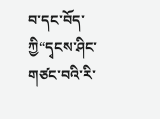བ་དང་བོད་ཀྱི“དྭངས་ཤིང་གཙང་བའི་རི་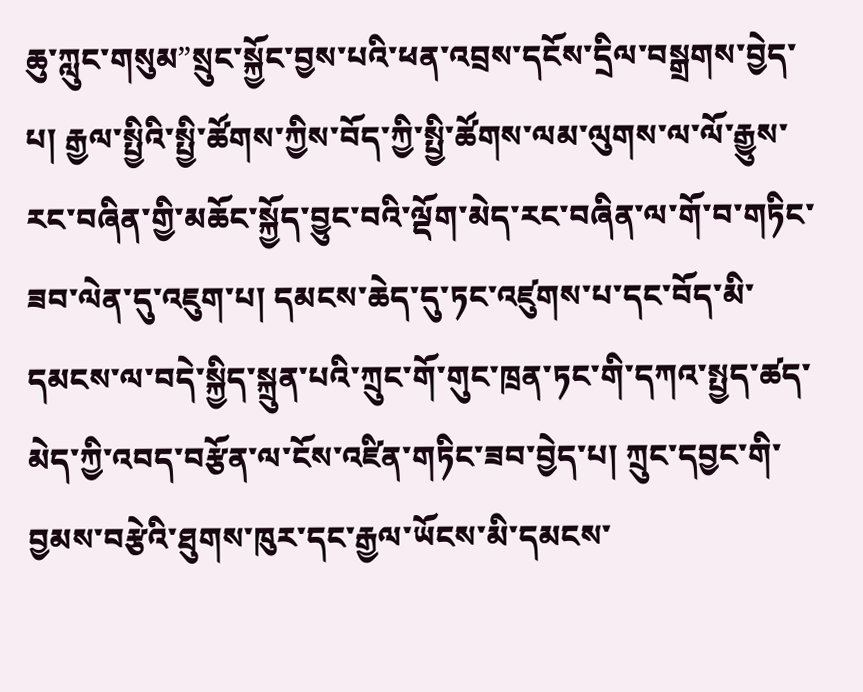ཆུ་ཀླུང་གསུམ”སྲུང་སྐྱོང་བྱས་པའི་ཕན་འབྲས་དངོས་དྲིལ་བསྒྲགས་བྱེད་པ། རྒྱལ་སྤྱིའི་སྤྱི་ཚོགས་ཀྱིས་བོད་ཀྱི་སྤྱི་ཚོགས་ལམ་ལུགས་ལ་ལོ་རྒྱུས་རང་བཞིན་གྱི་མཆོང་སྐྱོད་བྱུང་བའི་ལྡོག་མེད་རང་བཞིན་ལ་གོ་བ་གཏིང་ཟབ་ལེན་དུ་འཇུག་པ། དམངས་ཆེད་དུ་ཏང་འཛུགས་པ་དང་བོད་མི་དམངས་ལ་བདེ་སྐྱིད་སྐྲུན་པའི་ཀྲུང་གོ་གུང་ཁྲན་ཏང་གི་དཀའ་སྤྱད་ཚད་མེད་ཀྱི་འབད་བརྩོན་ལ་ངོས་འཛིན་གཏིང་ཟབ་བྱེད་པ། ཀྲུང་དབྱང་གི་བྱམས་བརྩེའི་ཐུགས་ཁུར་དང་རྒྱལ་ཡོངས་མི་དམངས་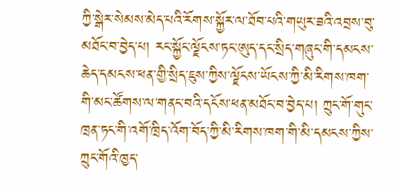ཀྱི་སྒེར་སེམས་མེད་པའི་རོགས་སྐྱོར་ལ་ཐོབ་པའི་གཡུར་ཟའི་འབྲས་བུ་མཐོང་བ་བྱེད་པ། རང་སྐྱོང་ལྗོངས་ཏང་ཨུད་དང་སྲིད་གཞུང་གི་དམངས་ཆེད་དམངས་ཕན་གྱི་སྲིད་ཇུས་ཀྱིས་ལྗོངས་ཡོངས་ཀྱི་མི་རིགས་ཁག་གི་མང་ཚོགས་ལ་གནང་བའི་དངོས་ཕན་མཐོང་བ་བྱེད་པ། ཀྲུང་གོ་གུང་ཁྲན་ཏང་གི་འགོ་ཁྲིད་འོག་བོད་ཀྱི་མི་རིགས་ཁག་གི་མི་དམངས་ཀྱིས་ཀྲུང་གོའི་ཁྱད་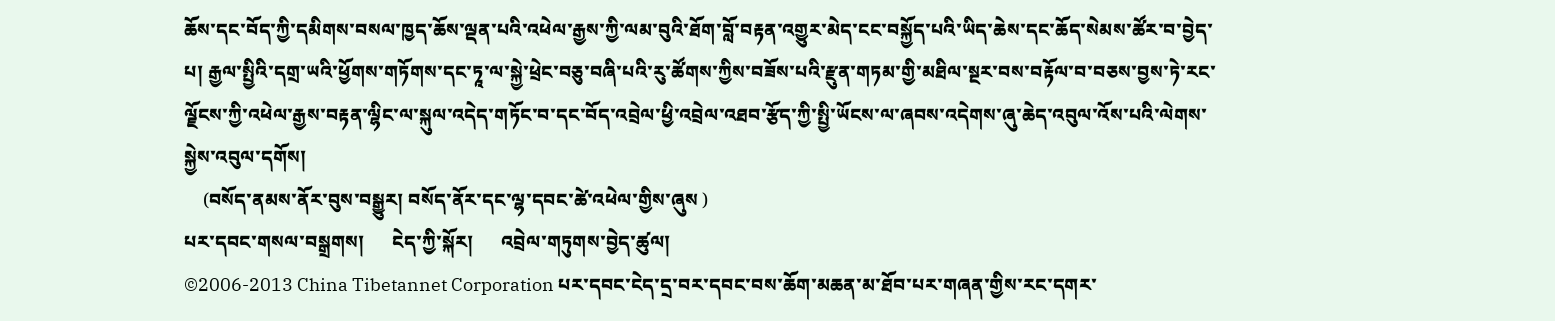ཆོས་དང་བོད་ཀྱི་དམིགས་བསལ་ཁྱད་ཆོས་ལྡན་པའི་འཕེལ་རྒྱས་ཀྱི་ལམ་བུའི་ཐོག་བློ་བརྟན་འགྱུར་མེད་ངང་བསྐྱོད་པའི་ཡིད་ཆེས་དང་ཆོད་སེམས་ཚོར་བ་བྱེད་པ། རྒྱལ་སྤྱིའི་དགྲ་ཡའི་ཕྱོགས་གཏོགས་དང་ཏཱ་ལ་སྐྱེ་ཕྲེང་བཅུ་བཞི་པའི་རུ་ཚོགས་ཀྱིས་བཟོས་པའི་རྫུན་གཏམ་གྱི་མཐིལ་སྔར་བས་བརྟོལ་བ་བཅས་བྱས་ཏེ་རང་ལྗོངས་ཀྱི་འཕེལ་རྒྱས་བརྟན་ལྷིང་ལ་སྐུལ་འདེད་གཏོང་བ་དང་བོད་འབྲེལ་ཕྱི་འབྲེལ་འཐབ་རྩོད་ཀྱི་སྤྱི་ཡོངས་ལ་ཞབས་འདེགས་ཞུ་ཆེད་འབུལ་འོས་པའི་ལེགས་སྐྱེས་འབུལ་དགོས།
    (བསོད་ནམས་ནོར་བུས་བསྒྱུར། བསོད་ནོར་དང་ལྷ་དབང་ཚེ་འཕེལ་གྱིས་ཞུས )
པར་དབང་གསལ་བསྒྲགས།      ངེད་ཀྱི་སྐོར།      འབྲེལ་གཏུགས་བྱེད་ཚུལ།
©2006-2013 China Tibetannet Corporation པར་དབང་ངེད་དྲ་བར་དབང་བས་ཆོག་མཆན་མ་ཐོབ་པར་གཞན་གྱིས་རང་དགར་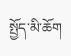སྤྱོད་མི་ཆོག